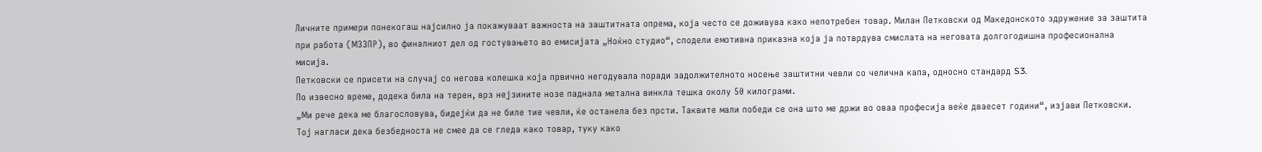Личните примери понекогаш најсилно ја покажуваат важноста на заштитната опрема, која често се доживува како непотребен товар. Милан Петковски од Македонското здружение за заштита при работа (МЗЗПР), во финалниот дел од гостувањето во емисијата „Ноќно студио“, сподели емотивна приказна која ја потврдува смислата на неговата долгогодишна професионална мисија.
Петковски се присети на случај со негова колешка која првично негодувала поради задолжителното носење заштитни чевли со челична капа, односно стандард S3.
По извесно време, додека била на терен, врз нејзините нозе паднала метална винкла тешка околу 50 килограми.
„Ми рече дека ме благословува, бидејќи да не биле тие чевли, ќе останела без прсти. Таквите мали победи се она што ме држи во оваа професија веќе дваесет години“, изјави Петковски.
Тој нагласи дека безбедноста не смее да се гледа како товар, туку како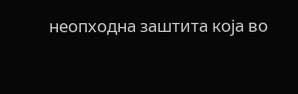неопходна заштита која во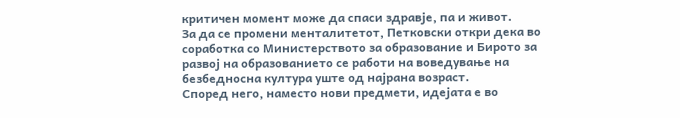критичен момент може да спаси здравје, па и живот.
За да се промени менталитетот, Петковски откри дека во соработка со Министерството за образование и Бирото за развој на образованието се работи на воведување на безбедносна култура уште од најрана возраст.
Според него, наместо нови предмети, идејата е во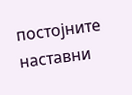постојните наставни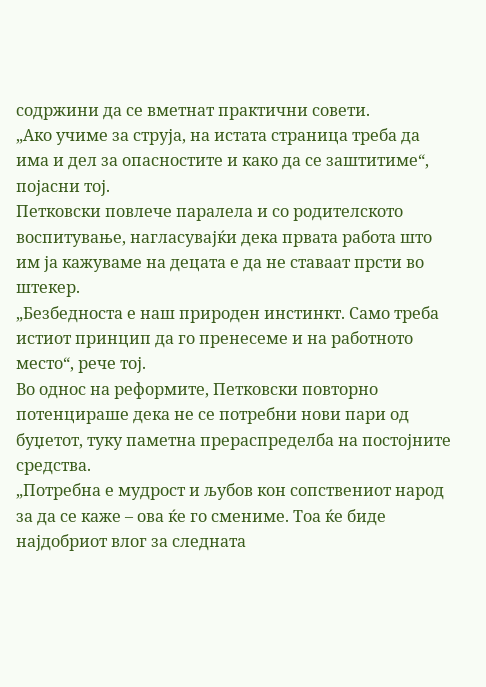содржини да се вметнат практични совети.
„Ако учиме за струја, на истата страница треба да има и дел за опасностите и како да се заштитиме“, појасни тој.
Петковски повлече паралела и со родителското воспитување, нагласувајќи дека првата работа што им ја кажуваме на децата е да не ставаат прсти во штекер.
„Безбедноста е наш природен инстинкт. Само треба истиот принцип да го пренесеме и на работното место“, рече тој.
Во однос на реформите, Петковски повторно потенцираше дека не се потребни нови пари од буџетот, туку паметна прераспределба на постојните средства.
„Потребна е мудрост и љубов кон сопствениот народ за да се каже – ова ќе го смениме. Тоа ќе биде најдобриот влог за следната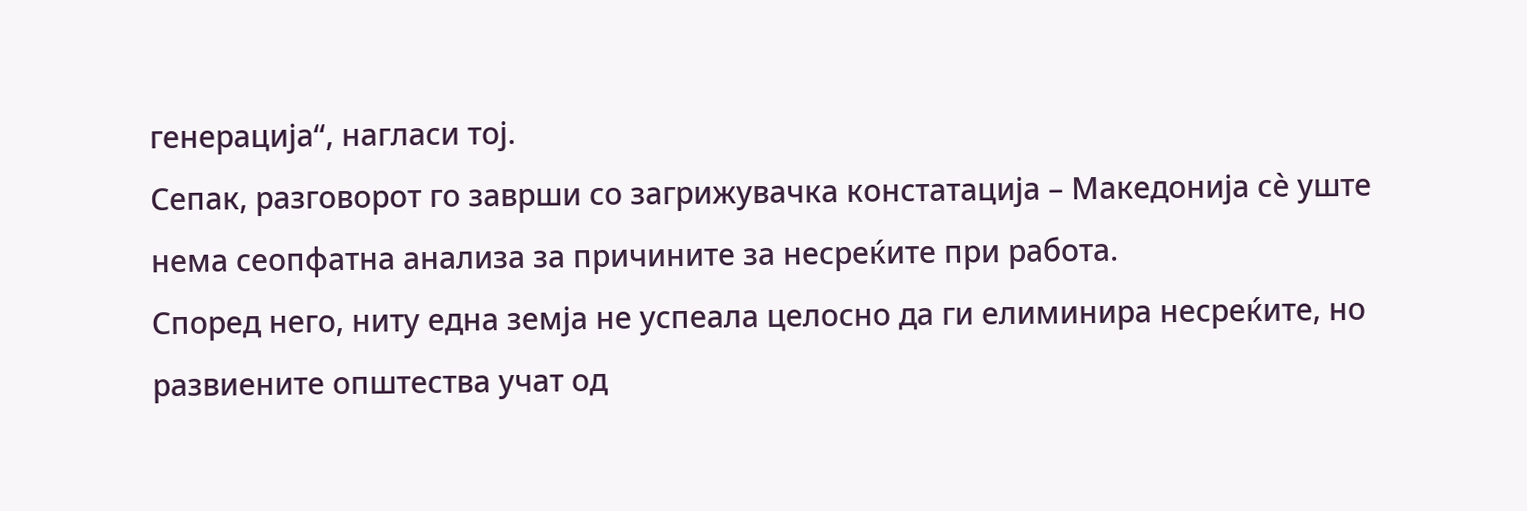генерација“, нагласи тој.
Сепак, разговорот го заврши со загрижувачка констатација – Македонија сè уште нема сеопфатна анализа за причините за несреќите при работа.
Според него, ниту една земја не успеала целосно да ги елиминира несреќите, но развиените општества учат од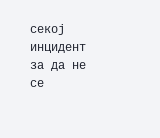секој инцидент за да не се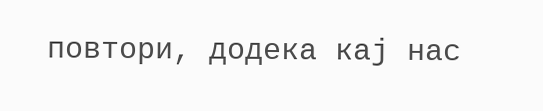повтори, додека кај нас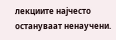лекциите најчесто остануваат ненаучени.